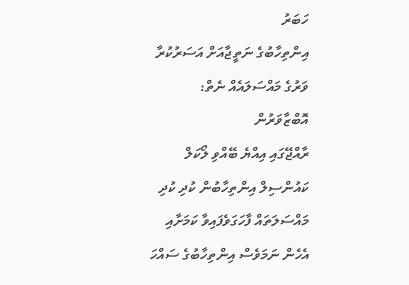ހަބަރު
އިންތިހާބުގެ ނަތީޖާއަށް އަސަރުކުރާ ވަރުގެ މައްސަލައެއް ނެތް: އޮބްޒާވަރުން
ރާއްޖޭގައި އިއްޔެ ބޭއްވި ލޯކަލް ކައުންސިލް އިންތިހާބުން ކުދި ކުދި މައްސަލަތައް ފާހަގަވެފައިވާ ކަމަށާއި އެހެން ނަމަވެސް އިންތިހާބުގެ ސައްހަ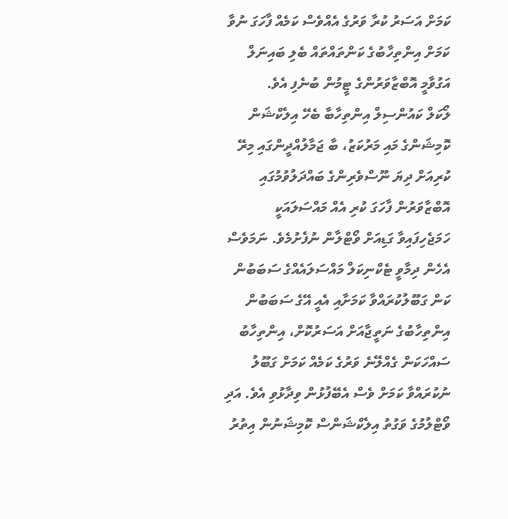ކަމަށް އަސަރު ކުރާ ވަރުގެ އެއްވެސް ކަމެއް ފާހަގަ ނުވާ ކަމަށް އިންތިހާބުގެ ކަންތައްތައް ބެލި ބައިނަލް އަގުވާމީ އޮބްޒާވަރުންގެ ޓީމުން ބުނެފި އެވެ.
ލޯކަލް ކައުންސިލް އިންތިހާބާ ބެހޭ އިލެކްޝަން ކޮމިޝަންގެ މައި މަރުކަޒު، ބާ ޖަމާލުއްދީންގައި މިރޭ ކުރިއަށް ދިޔަ ނޫސްވެރިންގެ ބައްދަލުވުމުގައި އޮބްޒާވަރުން ފާހަގަ ކުރި އެއް މައްސަލައަކީ ހަމަޖެހިފައިވާ ގަޑިއަށް ވޯޓްލާން ނުފެށުމެވެ. ނަމަވެސް އެހެން ދިމާވީ ޓެކްނިކަލް މައްސަލައެއްގެ ސަބަބުން ކަން ގަބޫލުކުރައްވާ ކަމަށާއި އެއީ އޭގެ ސަބަބުން އިންތިހާބުގެ ނަތީޖާއަށް އަސަރުކޮށް، އިންތިހާބު ސައްހަކަން ގެއްލޭނެ ވަރުގެ ކަމެއް ކަމަށް ގަބޫލު ނުކުރައްވާ ކަމަށް ވެސް އެބޭފުޅުން ވިދާޅުވި އެވެ. އަދި ވޯޓްލުމުގެ ވަގުތު އިލެކްޝަންސް ކޮމިޝަނުން އިތުރު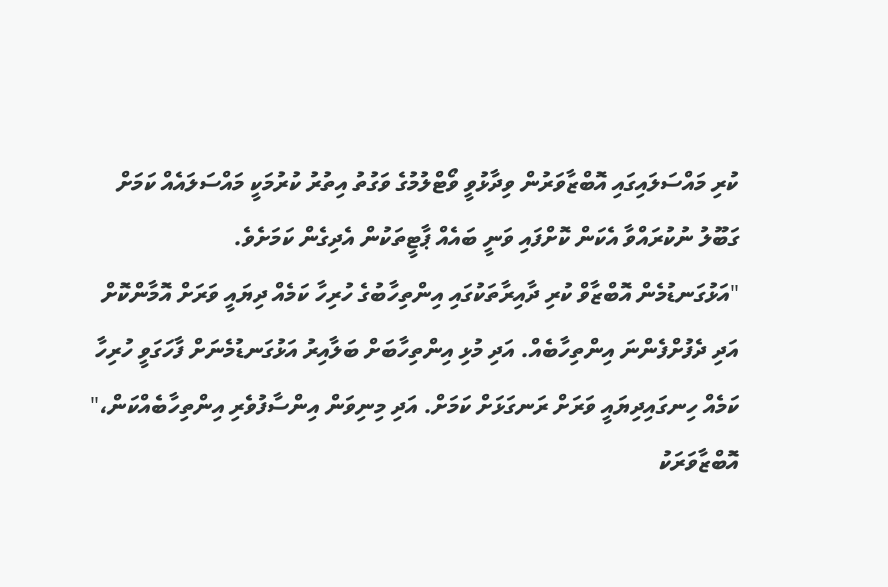ކުރި މައްސަލައިގައި އޮބްޒާވަރުން ވިދާޅުވީ ވޯޓްލުމުގެ ވަގުތު އިތުރު ކުރުމަކީ މައްސަލައެއް ކަމަށް ގަބޫލު ނުކުރައްވާ އެކަން ކޮށްފައި ވަނީ ބައެއް ޕާޓީތަކުން އެދިގެން ކަމަށެވެ.
"އަޅުގަނޑުމެން އޮބްޒާވް ކުރި ދާއިރާތަކުގައި އިންތިހާބުގެ ހުރިހާ ކަމެއް ދިޔައީ ވަރަށް އޮމާންކޮށް އަދި ދެފުށްފެންނަ އިންތިހާބެއް. އަދި މުޅި އިންތިހާބަށް ބަލާއިރު އަޅުގަނޑުމެނަށް ފާހަގަވީ ހުރިހާ ކަމެއް ހިނގައިދިޔައީ ވަރަށް ރަނގަޅަށް ކަމަށް. އަދި މިނިވަން އިންސާފުވެރި އިންތިހާބެއްކަން،" އޮބްޒާވަރަކު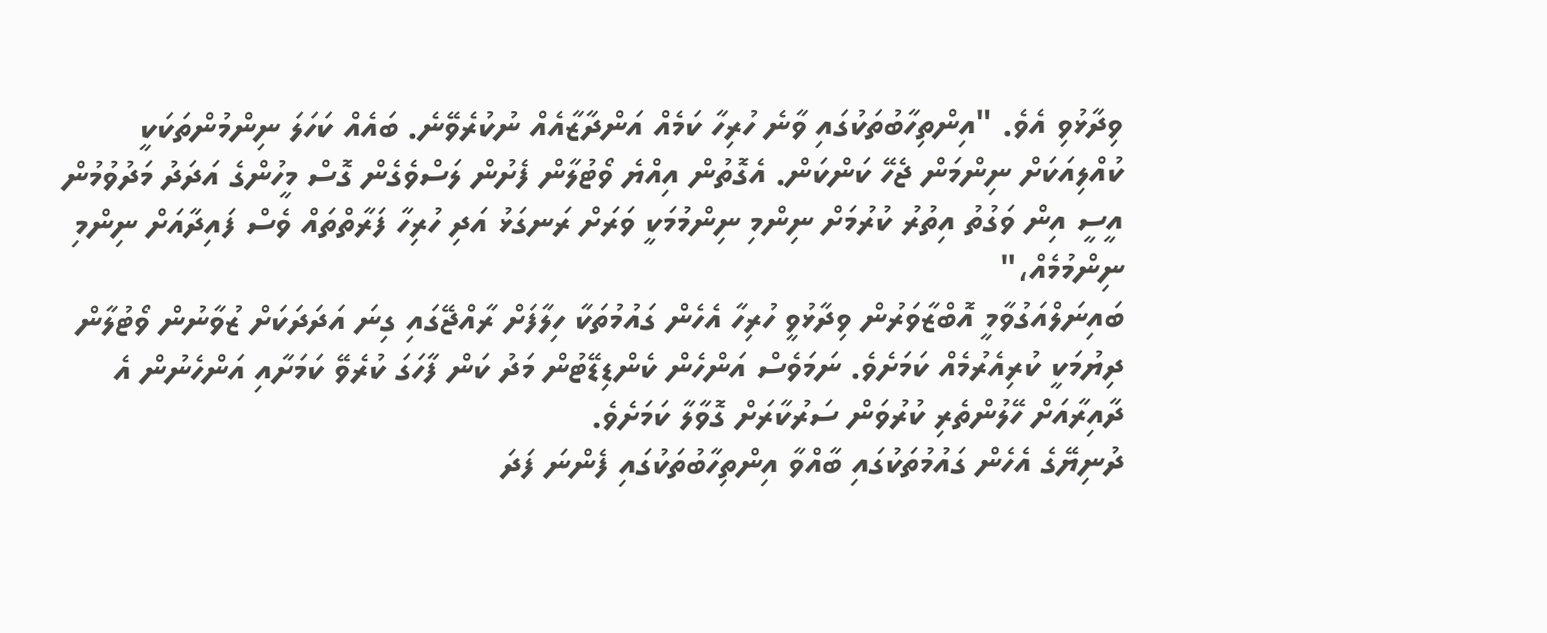ވިދާޅުވި އެވެ. "އިންތިހާބުތަކުގައި ވާނެ ހުރިހާ ކަމެއް އަންދާޒާއެއް ނުކުރެވޭނެ. ބައެއް ކަހަލަ ނިންމުންތަކަކީ ކުއްލިއަކަށް ނިންމަން ޖެހޭ ކަންކަން. އެގޮތުން އިއްޔެ ވޯޓުލާން ފެށުން ލަސްވެގެން ގޮސް މީހުންގެ އަދަދު މަދުވުމުން އީސީ އިން ވަގުތު އިތުރު ކުރުމަށް ނިންމި ނިންމުމަކީ ވަރަށް ރަނގަޅު އަދި ހުރިހާ ފަރާތްތައް ވެސް ފައިދާއަށް ނިންމި ނިންމުމެއް،"
ބައިނަލްއަގުވާމީ އޮބްޒާވަރުން ވިދާޅުވީ ހުރިހާ އެހެން ގައުމުތަކާ ހިލާފަށް ރާއްޖޭގައި ގިނަ އަދަދަކަށް ޒުވާނުން ވޯޓުލާން ދިޔުމަކީ ކުރިއެރުމެއް ކަމަށެވެ. ނަމަވެސް އަންހެން ކެންޑިޑޭޓުން މަދު ކަން ފާހަގަ ކުރެވޭ ކަމަށާއި އަންހެނުން އެ ދާއިރާއަށް ހޭލުންތެރި ކުރުވަން ސަރުކާރަށް ގޮވާލާ ކަމަށެވެ.
ދުނިޔޭގެ އެހެން ގައުމުތަކުގައި ބާއްވާ އިންތިހާބުތަކުގައި ފެންނަ ފަދަ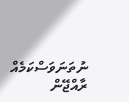ނުތަނަވަސްކަމެއް ރާއްޖޭން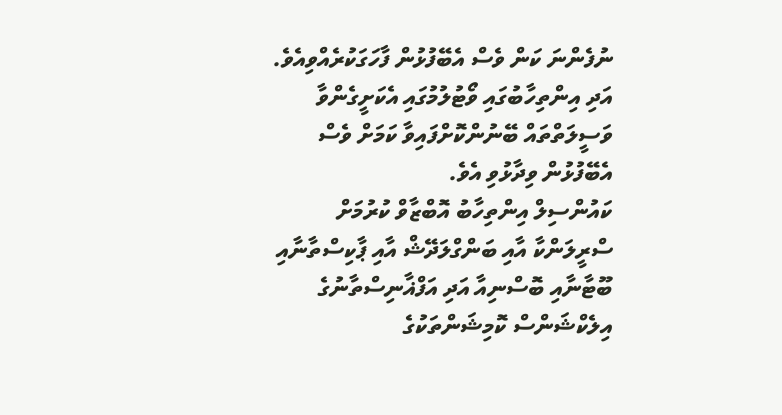ނުފެންނަ ކަން ވެސް އެބޭފުޅުން ފާހަގަކުރެއްވިއެވެ. އަދި އިންތިހާބުގައި ވޯޓުލުމުގައި އެކަށީގެންވާ ވަސީލަތްތައް ބޭނުންކޮށްފައިވާ ކަމަށް ވެސް އެބޭފުޅުން ވިދާޅުވި އެވެ.
ކައުންސިލް އިންތިހާބު އޮބްޒާވް ކުރުމަށް ސްރީލަންކާ އާއި ބަންގްލަދޭޝް އާއި ޕާކިސްތާނާއި ބޫޓާނާއި ބޮސްނިއާ އަދި އަފްޣާނިސްތާނުގެ އިލެކްޝަންސް ކޮމިޝަންތަކުގެ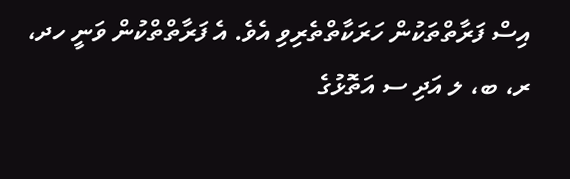އިސް ފަރާތްތަކުން ހަރަކާތްތެރިވި އެވެ. އެ ފަރާތްތްކުން ވަނީ ހދ، ރ، ބ، ލ އަދި ސ އަތޮޅުގެ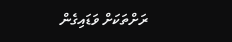ރަށްތަކަށް ވަޑައިގެން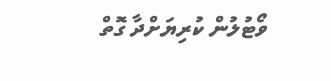ވޯޓުލުން ކުރިޔަށްދާ ގޮތް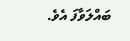ބައްލަވާފަ އެވެ.